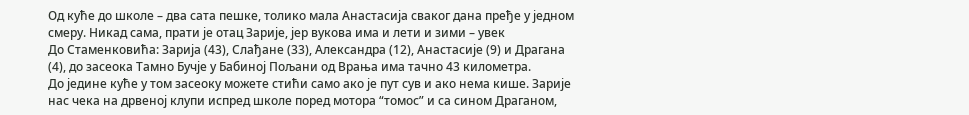Од куће до школе – два сата пешке, толико мала Анастасија сваког дана пређе у једном смеру. Никад сама, прати је отац Зарије, јер вукова има и лети и зими – увек
До Стаменковића: Зарија (43), Слађане (33), Александра (12), Анастасије (9) и Драгана (4), до засеока Тамно Бучје у Бабиној Пољани од Врања има тачно 43 километра.
До једине куће у том засеоку можете стићи само ако је пут сув и ако нема кише. Зарије нас чека на дрвеној клупи испред школе поред мотора “томос” и са сином Драганом,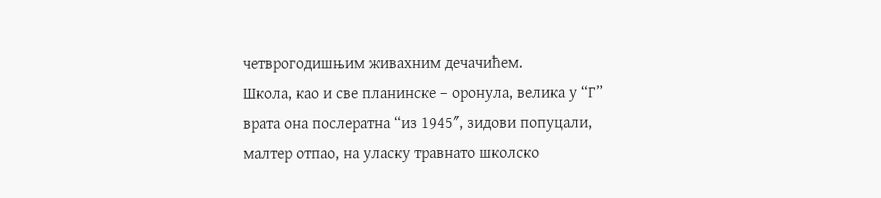четврогодишњим живахним дечачићем.
Школа, као и све планинске – оронула, велика у “Г” врата она послератна “из 1945″, зидови попуцали, малтер отпао, на уласку травнато школско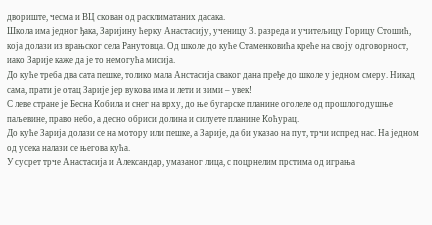двориште, чесма и ВЦ скован од расклиматаних дасака.
Школа има једног ђака, Заријину ћерку Анастасију, ученицу 3. разреда и учитељицу Горицу Стошић, која долази из врањског села Ранутовца. Од школе до куће Стаменковића креће на своју одговорност, иако Зарије каже да је то немогућа мисија.
До куће треба два сата пешке, толико мала Анстасија сваког дана пређе до школе у једном смеру. Никад сама, прати је отац Зарије јер вукова има и лети и зими – увек!
С леве стране је Бесна Кобила и снег на врху, до ње бугарске планине оголеле од прошлогодушње паљевине, право небо, а десно обриси долина и силуете планине Коћурац.
До куће Зарија долази се на мотору или пешке, а Зарије, да би указао на пут, трчи испред нас. На једном од усека налази се његова кућа.
У сусрет трче Анастасија и Александар, умазаног лица, с поцрнелим прстима од играња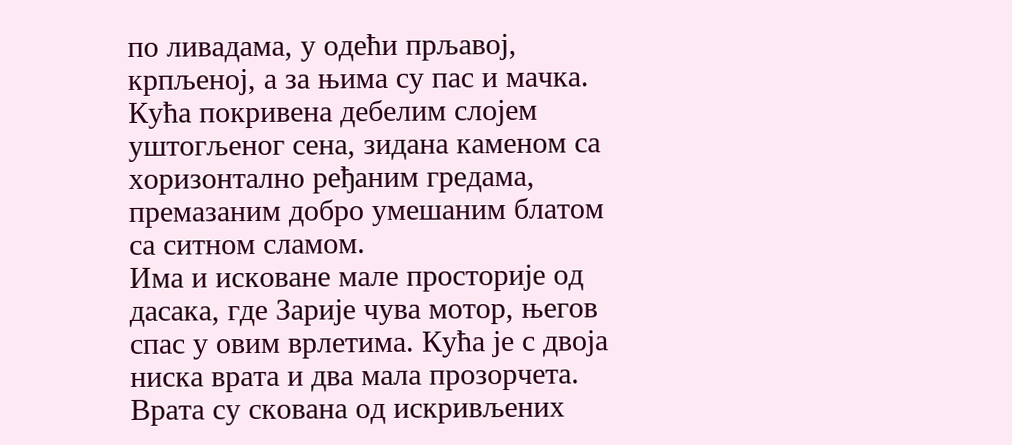по ливадама, у одећи прљавој, крпљеној, а за њима су пас и мачка.
Кућа покривена дебелим слојем уштогљеног сена, зидана каменом са хоризонтално ређаним гредама, премазаним добро умешаним блатом са ситном сламом.
Има и исковане мале просторије од дасака, где Зарије чува мотор, његов спас у овим врлетима. Кућа је с двоја ниска врата и два мала прозорчета.
Врата су скована од искривљених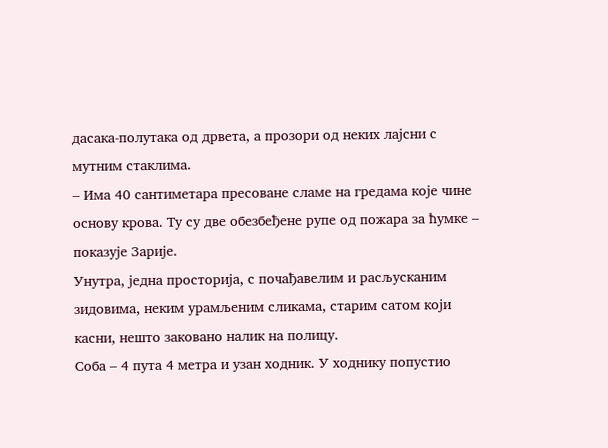дасака-полутака од дрвета, а прозори од неких лајсни с мутним стаклима.
– Има 40 сантиметара пресоване сламе на гредама које чине основу крова. Ту су две обезбеђене рупе од пожара за ћумке – показује Зарије.
Унутра, једна просторија, с почађавелим и расљусканим зидовима, неким урамљеним сликама, старим сатом који касни, нешто заковано налик на полицу.
Соба – 4 пута 4 метра и узан ходник. У ходнику попустио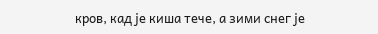кров, кад је киша тече, а зими снег је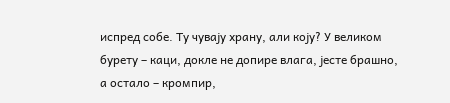испред собе. Ту чувају храну, али коју? У великом бурету – каци, докле не допире влага, јесте брашно, а остало – кромпир,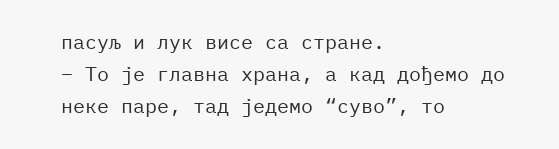пасуљ и лук висе са стране.
– То је главна храна, а кад дођемо до неке паре, тад једемо “суво”, то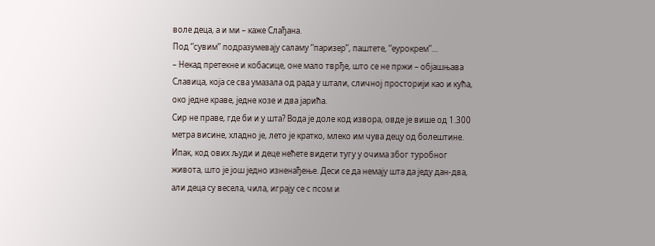воле деца, а и ми – каже Слађана.
Под “сувим” подразумевају саламу “паризер”, паштете, “еурокрем”…
– Некад претекне и кобасице, оне мало тврђе, што се не пржи – објашњава Славица, која се сва умазала од рада у штали, сличној просторији као и кућа, око једне краве, једне козе и два јарића.
Сир не праве, где би и у шта? Вода је доле код извора, овде је више од 1.300 метра висине, хладно је, лето је кратко, млеко им чува децу од болештине.
Ипак, код ових људи и деце нећете видети тугу у очима због туробног живота, што је још једно изненађење. Деси се да немају шта да једу дан-два, али деца су весела, чила, играју се с псом и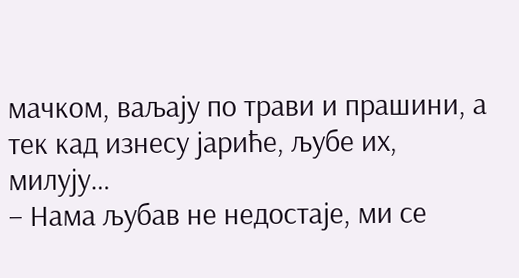мачком, ваљају по трави и прашини, а тек кад изнесу јариће, љубе их, милују…
– Нама љубав не недостаје, ми се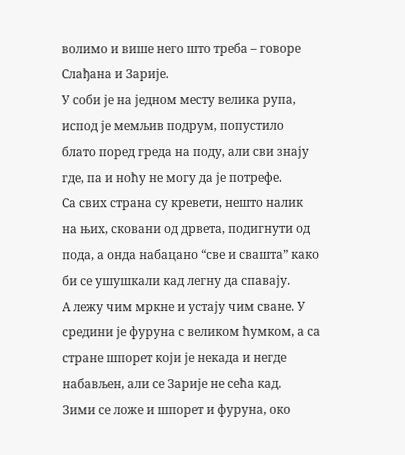волимо и више него што треба – говоре Слађана и Зарије.
У соби је на једном месту велика рупа, испод је мемљив подрум, попустило блато поред греда на поду, али сви знају где, па и ноћу не могу да је потрефе.
Са свих страна су кревети, нешто налик на њих, сковани од дрвета, подигнути од пода, а онда набацано “све и свашта” како би се ушушкали кад легну да спавају.
А лежу чим мркне и устају чим сване. У средини је фуруна с великом ћумком, а са стране шпорет који је некада и негде набављен, али се Зарије не сећа кад.
Зими се ложе и шпорет и фуруна, око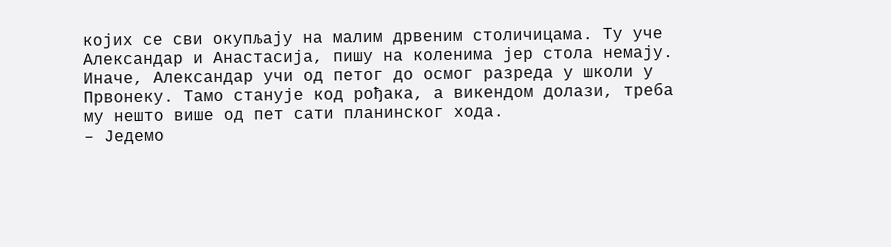којих се сви окупљају на малим дрвеним столичицама. Ту уче Александар и Анастасија, пишу на коленима јер стола немају.
Иначе, Александар учи од петог до осмог разреда у школи у Првонеку. Тамо станује код рођака, а викендом долази, треба му нешто више од пет сати планинског хода.
– Једемо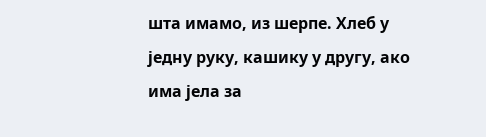шта имамо, из шерпе. Хлеб у једну руку, кашику у другу, ако има јела за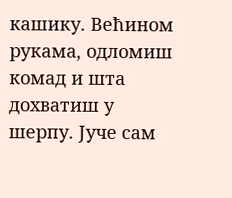кашику. Већином рукама, одломиш комад и шта дохватиш у шерпу. Јуче сам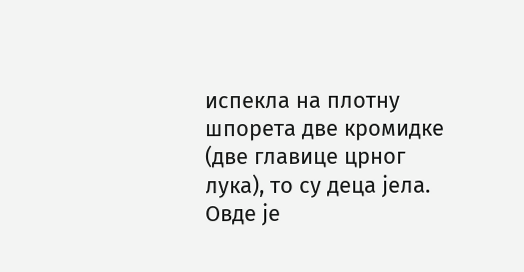испекла на плотну шпорета две кромидке (две главице црног лука), то су деца јела. Овде је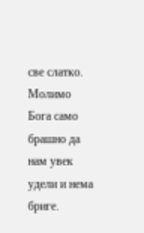све слатко. Молимо Бога само брашно да нам увек удели и нема бриге.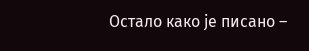Остало како је писано –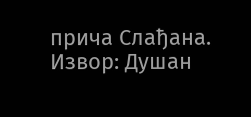прича Слађана.
Извор: Душан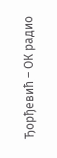Ђорђевић – ОК радио